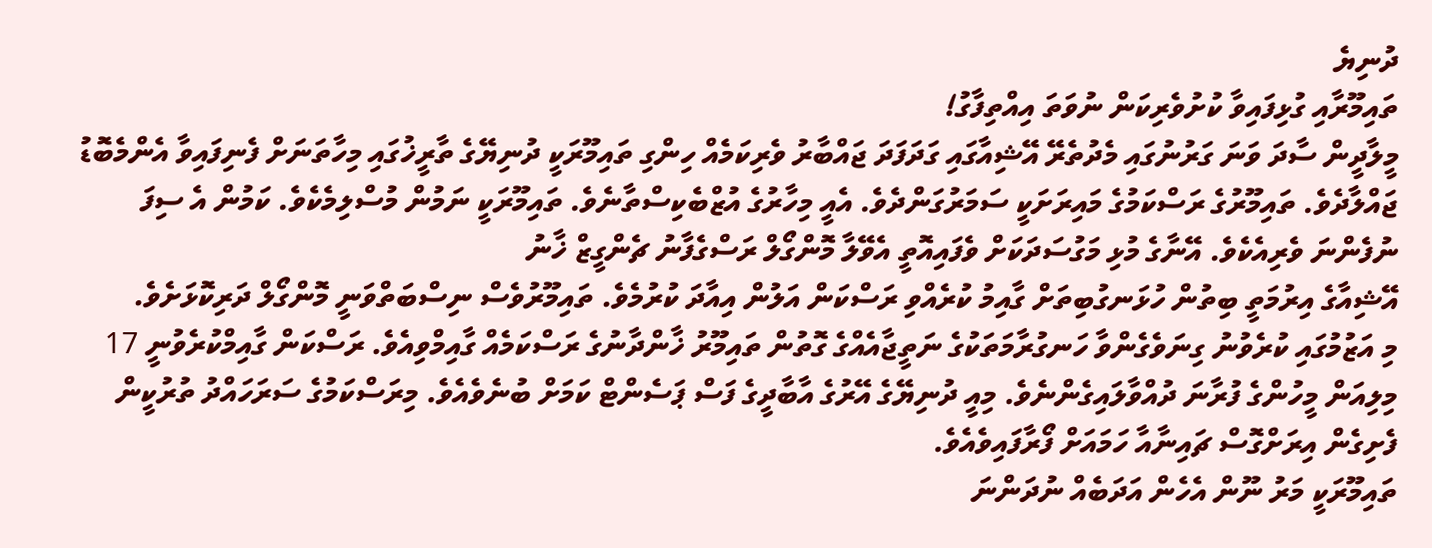ދުނިޔެ
ތައިމޫރާއި ގުޅިފައިވާ ކުށުވެރިކަން ނުވަތަ އިއްތިފާގު!
މީލާދީން ސާދަ ވަނަ ގަރުނުގައި މެދުތެރޭ އޭޝިއާގައި ގަދަފަދަ ޖައްބާރު ވެރިކަމެއް ހިންގި ތައިމޫރަކީ ދުނިޔޭގެ ތާރީޚުގައި މިހާތަނަށް ފެނިފައިވާ އެންމެބޮޑު ޖައްލާދެވެ. ތައިމޫރުގެ ރަސްކަމުގެ މައިރަށަކީ ސަމަރުގަންދެވެ. އެއީ މިހާރުގެ އުޒްބެކިސްތާނެވެ. ތައިމޫރަކީ ނަމުން މުސްލިމެކެވެ. ކަމުން އެ ސިފަ ނުފެންނަ ވެރިއެކެވެ. އޭނާގެ މުޅި މަގުސަދަކަށް ވެފައިއޮތީ އެވޭލާ މޮންގޯލް ރަސްގެފާނު ޗެންގީޒް ޚާނު
އޭޝިއާގެ އިރުމަތީ ބިތުން ހުޅަނގުބިތަށް ގާއިމު ކުރެއްވި ރަސްކަން އަލުން އިއާދަ ކުރުމެވެ. ތައިމޫރުވެސް ނިސްބަތްވަނީ މޮންގޯލް ދަރިކޮޅަށެވެ.
މި އަޒުމުގައި ކުރެވުނު ގިނަވެގެންވާ ހަނގުރާމަތަކުގެ ނަތީޖާއެއްގެ ގޮތުން ތައިމޫރު ޚާންދާނުގެ ރަސްކަމެއް ގާއިމްވިއެވެ. ރަސްކަން ގާއިމްކުރެވުނީ 17 މިލިއަން މީހުންގެ ފުރާނަ ދުއްވާލައިގެންނެވެ. މިއީ ދުނިޔޭގެ އޭރުގެ އާބާދީގެ ފަސް ޕަސެންޓް ކަމަށް ބުނެވެއެވެ. މިރަސްކަމުގެ ސަރަހައްދު ތުރުކީން ފެށިގެން އިރަށްގޮސް ޗައިނާއާ ހަމައަށް ފޯރާފައިވެއެވެ.
ތައިމޫރަކީ މަރު ނޫން އެހެން އަދަބެއް ނުދަންނަ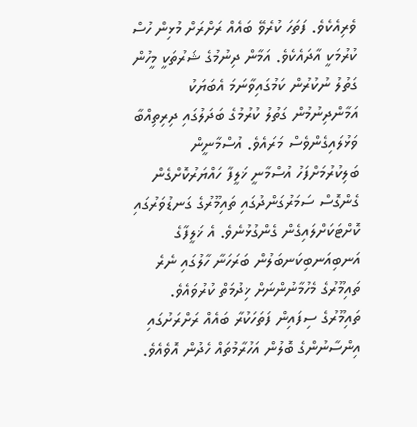ވެރިއެކެވެ. ފަތަހަ ކުރެވޭ ބައެއް ރަށްރަށް މުޅިން ހުސް ކުރުމަކީ އާދައެކެވެ. އަމާން ދިނުމުގެ ޝަރުތަކީ މީހުން ގަތުލު ނުކުރުން ކަމުގައިވާނަމަ އެބަޔަކު އަމާންދިނުމުން ގަތުލު ކުރުމުގެ ބަދަލުގައި ދިރިތިއްބާ ވަޅުލައިގެންވެސް މަރައެވެ. އުސްމާނީން ބަލިކުރުމަށްފަހު އުސްމާނީ ޚަލީފާ ހައްޔަރުކޮށްގެން ގެންގޮސް ސަމަރުގަންދުގައި ތައިމޫރުގެ ގަނޑުވަރުގައި ކޮށްޓަކަށްލައިގެން ގެންގުޅުނެވެ. އެ ޚަލީފާގެ އަނބިއަނބިކަނބަލުން ބަރަހަނާ ހާލުގައި ނެރެ ތައިމޫރުގެ މެހުމާނުންނަށް ޚިދުމަތް ކުރުވައެވެ.
ތައިމޫރުގެ ސިފައިން ފަތަހަކުރާ ބައެއް ރަށްރަށުގައި އިންސާނުންގެ ބޮލުން އަހުރާމުތައް ހެދުން އޮވެއެވެ.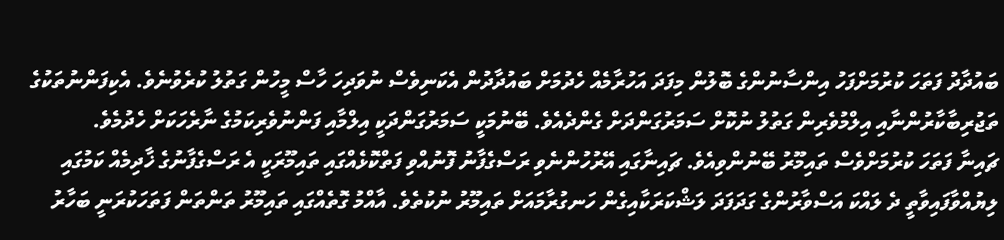ބައުދާދު ފަތަހަ ކުރުމަށްފަހު އިންސާނުންގެ ބޮލުން މިފަދަ އަހުރާމެއް ހެދުމަށް ބައުދާދުން އެކަނިވެސް ނުވަދިހަ ހާސް މީހުން ގަތުލު ކުރެވުނެވެ. އެކިފަންނުތަކުގެ ތަޖުރިބާކާރުންނާއި އިލްމުވެރިން ގަތުލު ނުކޮށް ސަމަރުގަންދަށް ގެންދެއެވެ. ބޭނުމަކީ ސަމަރުގަންދަކީ އިލްމާއި ފަންނުވެރިކަމުގެ ނާރެހަކަށް ހެދުމެވެ.
ޗައިނާ ފަތަހަ ކުރުމަށްވެސް ތައިމޫރު ބޭނުންވިއެވެ. ޗައިނާގައި އޭރުހުންނެވި ރަސްގެފާނު ފޮނުއްވި ފަތްކޮޅެއްގައި ތައިމޫރަކީ އެ ރަސްގެފާނުގެ ޚާދިމެއް ކަމުގައި ލިޔުއްވާފައިވާތީ ދެ ލައްކަ އަސްވާރުންގެ ގަދަފަދަ ލަޝްކަރަކާއިގެން ހަނގުރާމައަށް ތައިމޫރު ނުކުތެވެ. އާއްމު ގޮތެއްގައި ތައިމޫރު ތަންތަން ފަތަހަކުރަނީ ބަހާރު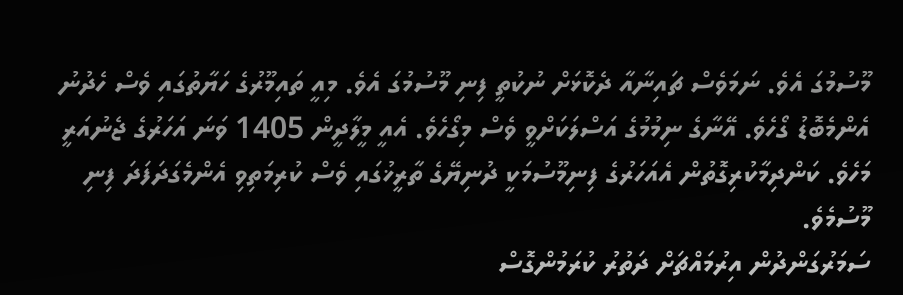މޫސުމުގަ އެވެ. ނަމަވެސް ޗައިނާއާ ދެކޮޅަށް ނުކުތީ ފިނި މޫސުމުގަ އެވެ. މިއީ ތައިމޫރުގެ ހަޔާތުގައި ވެސް ހެދުނު އެންމެބޮޑު ގޯހެވެ. އޭނާގެ ނިމުމުގެ އަސްލަކަށްވީ ވެސް މިގޯހެވެ. އެއީ މީލާދީން 1405 ވަނަ އަހަރުގެ ޖެނުއަރީ މަހެވެ. ކަންދިމާކުރިގޮތުން އެއަހަރުގެ ފިނިމޫސުމަކީ ދުނިޔޭގެ ތާރީޚުގައި ވެސް ކުރިމަތިވި އެންމެގަދަފަދަ ފިނި މޫސުމެވެ.
ސަމަރުގަންދުން އިރުމައްޗަށް ދަތުރު ކުރަމުންގޮސް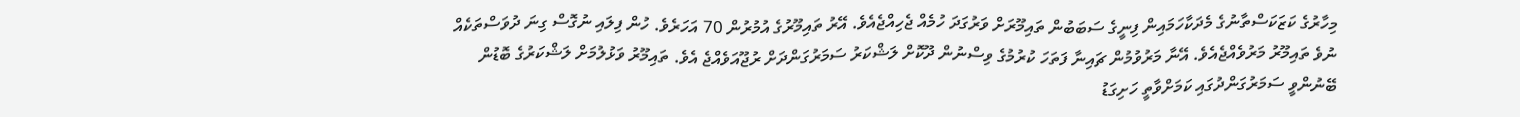މިހާރުގެ ކަޒަކަސްތާނުގެ މެދަކާހަމައިން ފިނީގެ ސަބަބުން ތައިމޫރަށް ވަރުގަދަ ހުމެއް ޖެހިއްޖެއެވެ. އޭރު ތައިމޫރުގެ އުމުރުން 70 އަހަރެވެ. ހުން ފިލައި ނުގޮސް ގިނަ ދުވަސްތަކެއް ނުވެ ތައިމޫރު މަރުވެއްޖެއެވެ. އޭނާ މަރުވުމުން ޗައިނާ ފަތަހަ ކުރުމުގެ ވިސްނުން ދޫކޮށް ލަޝްކަރު ސަމަރުގަންދަށް ރުޖޫއަވެއްޖެ އެވެ. ތައިމޫރު ވަޅުލުމަށް ލަޝްކަރުގެ ބޮޑުން ބޭނުންވީ ސަމަރުގަންދުގައި ކަމަށްވާތީ ހަށިގަޑު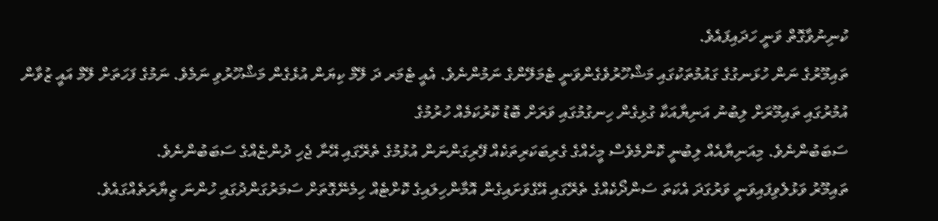ކުނިނުވާގޮތް ވަނީ ހަދައިފައެވެ.
ތައިމޫރުގެ ނަން ހުޅަނގުގެ ގައުމުތަކުގައި މަޝްހޫރުވެގެންވަނީ ޓެމަލޭންގެ ނަމުންނެވެ. އެއީ ޓެމަރ ދަ ލޭމް ކިޔަން އުޅެގެން މަޝްހޫރުވި ނަމެވެ. ނަމުގެ ފަހަތަށް ލޭމް އައީ ޒުވާން އުމުރުގައި ތައިމޫރަށް ލިބުނު އަނިޔާއަކާ ގުޅިގެން ހިނގުމުގައި ވަރަށް ބޮޑު ކޮރުކަމެއް ހުރުމުގެ
ސަބަބުންނެވެ. މިއަނިޔާއެއް ލިބުނީ ކޮންމެވެސް މީހެއްގެ ގެރިބަކަރިތަކެއް ފޭރިގަންނަން އުޅުމުގެ ތެރޭގައި އޭނާ ޖެހި ދުންޏެއްގެ ސަބަބުންނެވެ.
ތައިމޫރު ވަޅުލެވިފައިވަނީ ވަރުގަދަ އެކަތަ ސަންދޯކެއްގެ ތެރޭގައި އޭގެވަށައިގެން އޮމާންހިލައިގެ ކޮށްޓެއް ހިމެނޭގޮތަށް ސަމަރުގަންދުގައި ހުންނަ ޒިޔާރަތެއްގައެވެ.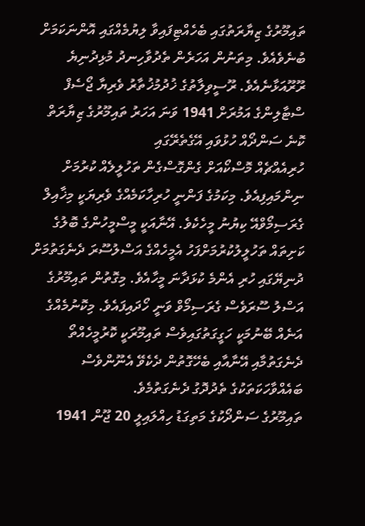ތައިމޫރުގެ ޒިޔާރަތުގައި ބެހެއްޓިފައިވާ ލިޔުމެއްގައި އޮންނަކަމަށް ބުނެވެއެވެ. މިތަނުން އަހަރެން ތެދުވާހިނދު މުޅިދުނިޔެ ރޫރޫއަޅާނެއެވެ. ރޫސީވިލާތުގެ ޚުދުމުޚުތާރު ވެރިޔާ ޖޯސެފް ސްޓާލިންގެ އަމުރަށް 1941 ވަނަ އަހަރު ތައިމޫރުގެ ޒިޔާރަތް ކޮނެ ސަންދޯއް ހުޅުވައި އޭގެތެރޭގައި
ހުރިއެއްޗެއް މޮސްކޯއަށް ގެންގޮސްގެން ތަހުލީލެއް ކުރުމަށް ނިންމައިފިއެވެ. މިކަމުގެ ފަންނީ ހުރިހާކަމެއްގެ ވެރިޔަކީ މިޚާއިލް ގެރަސިމޯވްއޭ ކިޔުނު މީހެކެވެ. އޭނާއަކީ މީސްމީހުންގެ ބޮލުގެ ކަށިތައް ތަހުލީލުކުރުމަށްފަހު އެމީހެއްގެ އަސްލުސޫރަ ދެނެގަތުމަށް ދުނިޔޭގައި ހުރި އެންމެ ކުޅަދާނަ މީހާއެވެ. މިގޮތުން ތައިމޫރުގެ އަސްލު ސޫރަވެސް ގެރަސިމޯވް ވަނީ ހޯދައިފައެވެ. މިކޮނުމެއްގެ އަނެއް ބޭނުމަކީ ހަގީގަތުގައިވެސް ތައިމޫރަކީ ކޮރުމީހެއްތޯ ދެނެގަތުމާއި އޭނާއާއި ބެހޭގޮތުން ދެކެވޭ އެނޫންވެސް ބައެއްވާހަކަތަކުގެ ތެދުދޮގު ދެނެގަތުމެވެ.
ތައިމޫރުގެ ސަންދޯކުގެ މަތިގަޑު ހިއްލައިލީ 20 ޖޫން 1941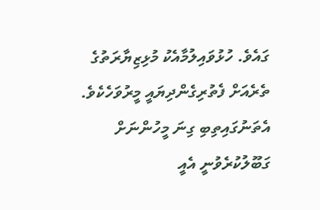ގައެވެ. ހުޅުވައިލުމާއެކު މުޅިޒިޔާރަތުގެ ތެރެއަށް ފެތުރިގެންދިޔައީ މީރުވަހެކެވެ. އެތަނުގައިތިބި ގިނަ މީހުންނަށް ގަބޫލުކުރެވުނީ އެއީ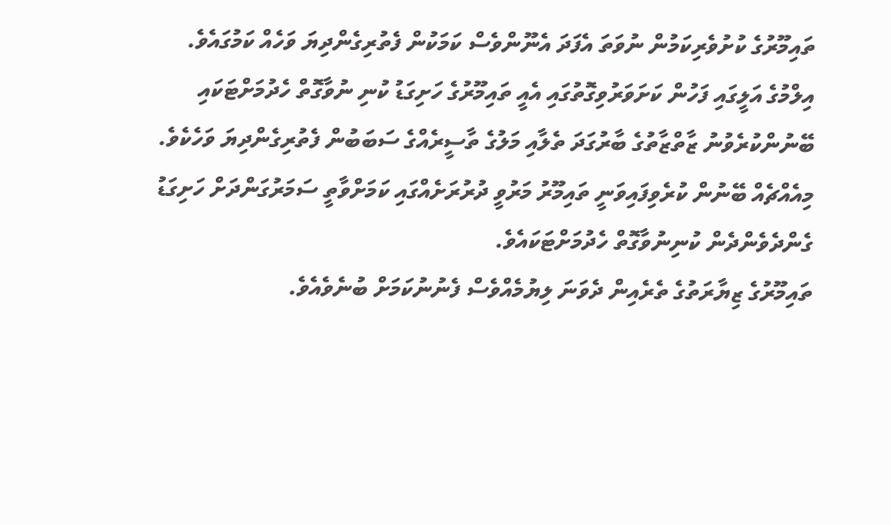ތައިމޫރުގެ ކުށުވެރިކަމުން ނުވަތަ އެފަދަ އެނޫންވެސް ކަމަކުން ފެތުރިގެންދިޔަ ވަހެއް ކަމުގައެވެ. އިލްމުގެ އަލީގައި ފަހުން ކަށަވަރުވިގޮތުގައި އެއީ ތައިމޫރުގެ ހަށިގަޑު ކުނި ނުވާގޮތް ހެދުމަށްޓަކައި ބޭނުންކުރެވުނު ޒާތްޒާތުގެ ބާރުގަދަ ތެލާއި މަލުގެ ތާސީރެއްގެ ސަބަބުން ފެތުރިގެންދިޔަ ވަހެކެވެ. މިއެއްޗެއް ބޭނުން ކުރެވިފައިވަނީ ތައިމޫރު މަރުވީ ދުރުރަށެއްގައި ކަމަށްވާތީ ސަމަރުގަންދަށް ހަށިގަޑު ގެންދެވެންދެން ކުނިނުވާގޮތް ހެދުމަށްޓަކައެވެ.
ތައިމޫރުގެ ޒިޔާރަތުގެ ތެރެއިން ދެވަނަ ލިޔުމެއްވެސް ފެނުނުކަމަށް ބުނެވެއެވެ.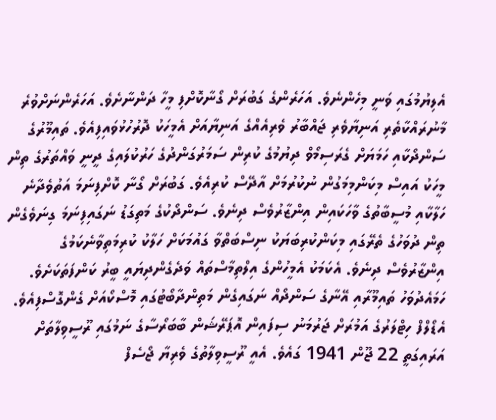އެލިޔުމުގައި ވަނީ މިހެންނެވެ. އަހަރެންގެ ގަބުރަށް ގޯނާކޮށްފި މީހާ ދަންނާށެވެ. އަހަރެންނަށްވުރެ މާނުރައްކާތެރި އަނިޔާވެރި ޖައްބާރު ވެރިއެއްގެ އަނިޔާއަށް އެމީހަކު ދޮރުހުޅުވައިފިއެވެ. ތައިމޫރުގެ ސަންދޯކާއި ހަމަޔަށް ގެރަސިމޯވް ދިޔުމުގެ ކުރިން ސަމަރުގަންދުގެ ހަރުކުލައިގެ ދީނީ ވައްތަރުގެ ތިން މީހަކު އައިސް މިކަންމިމަގުން ނުކުރުމަށް އާދޭސް ކުރިއެވެ. ގަބުރަށް ގޯނާ ކޮށްފިނަމަ އަތުވެދާނެ ހަލާކާއި މުސީބާތުގެ ވާހަކައިން އިންޒާރުވެސް ދިނެވެ. ސަންދޯކުގެ މަތިގަޑު ނަގައިފިނަމަ ގިނަވެގެން ތިން ދުވަހުގެ ތެރޭގައި މިކަންކުރިބަޔަކު ނިސްބަތްވާ ގައުމަކަށް ހަލާކު ކުރިމަތިވާނެކަމުގެ އިންޒާރުވެސް ދިނެވެ. އެކަމަކު އެމީހުންގެ އިލްތިމާސްތައް ވަދެގެންދިޔައީ ބީރު ކަންފަތަކަށެވެ. ހަމައެދުވަހު ތައިމޫރާއި އޭނާގެ ސަންދޯއް ނަގައިގެން މަތިންދާބޯޓުގައި މޮސްކޯއަށް ގެންގޮސްފިއެވެ.
އެޑޯލްފް ހިޓްލަރުގެ އަމުރަށް ޖަރުމަނު ސިފައިން އޮޕަރޭޝަން ބާބަރޯސާގެ ނަމުގައި ރޫސީވިލާތަށް އަރައިގަތީ 22 ޖޫން 1941 ގައެވެ. އެއީ ރޫސީވިލާތުގެ ވެރިޔާ ޖޯސެފް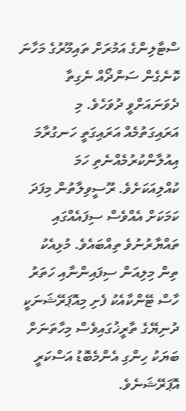ސްޓާލިންގެ އަމުރަށް ތައިމޫރުގެ މަހާނަ ކޮނެގެން ސަންދޯއް ނެގިތާ ދެވަނައަށްވީ ދުވަހެވެ. މި އަރައިގަތުމެއް އަރައިގަތީ ހަނގުރާމަ އިއުލާންކުރުމެއްނެތި ހަމަ ކުއްލިއަކަށެވެ. ރޫސީވިލާތުން މިފަދަ ކަމަކަށް އެއްވެސް ސިފައެއްގައި ތައްޔާރުނުވެ ތިއްބައެވެ. މުޅިއެކު ތިން މިލިއަން ސިފައިންނާއި ހަތަރު ހާސް ޓޭންކާއެކު ފެށި މިއޮޕަރޭޝަނަކީ ދުނިޔޭގެ ތާރީޚުގައިވެސް މިހާތަނަށް ބަޔަކު ހިންގި އެންމެބޮޑު އަސްކަރީ އޮޕަރޭޝަނެވެ.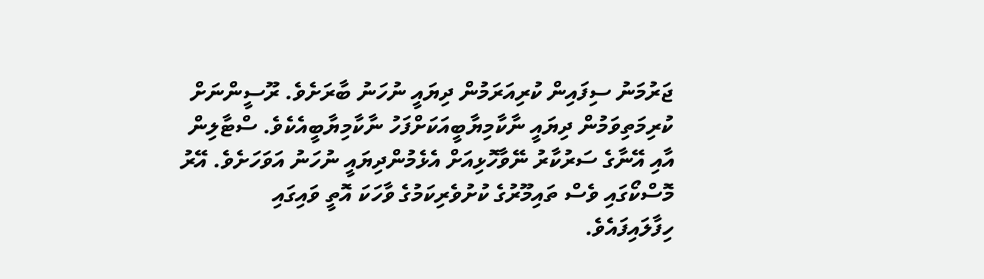ޖަރުމަނު ސިފައިން ކުރިއަރަމުން ދިޔައީ ނުހަނު ބާރަށެވެ. ރޫސީންނަށް ކުރިމަތިވަމުން ދިޔައީ ނާކާމިޔާބީއަކަށްފަހު ނާކާމިޔާބީއެކެވެ. ސްޓާލިން
އާއި އޭނާގެ ސަރުކާރު ނޭވާހޮޅިއަށް އެޅެމުންދިޔައީ ނުހަނު އަވަހަށެވެ. އޭރު މޮސްކޯގައި ވެސް ތައިމޫރުގެ ކުށުވެރިކަމުގެ ވާހަކަ އޮތީ ވައިގައި
ހިފާލައިފައެވެ.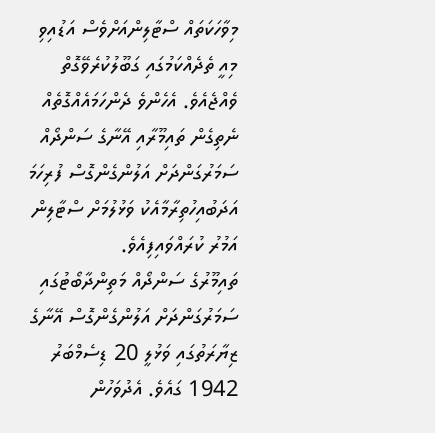މިވާހަކަތައް ސްޓާލިންއަށްވެސް އަޑުއިވި މިއީ ތެދެއްކަމުގައި ގަބޫލުކުރެވޭގޮތް ވެއްޖެއެވެ. އެހެންވެ ދެންހަމައެއްގޮތެއް ނެތިގެން ތައިމޫރާއި އޭނާގެ ސަންދޯއް ސަމަރުގަންދަށް އަލުންގެންގޮސް ފުރިހަމަ އަދަބުއިހުތިރާމާއެކު ވަޅުލުމަށް ސްޓާލިން އަމުރު ކުރައްވައިފިއެވެ.
ތައިމޫރުގެ ސަންދޯއް މަތިންދާބޯޓުގައި ސަމަރުގަންދަށް އަލުންގެންގޮސް އޭނާގެ ޒިޔާރަތުގައި ވަޅުލީ 20 ޑިސެމްބަރު 1942 ގައެވެ. އެދުވަހުން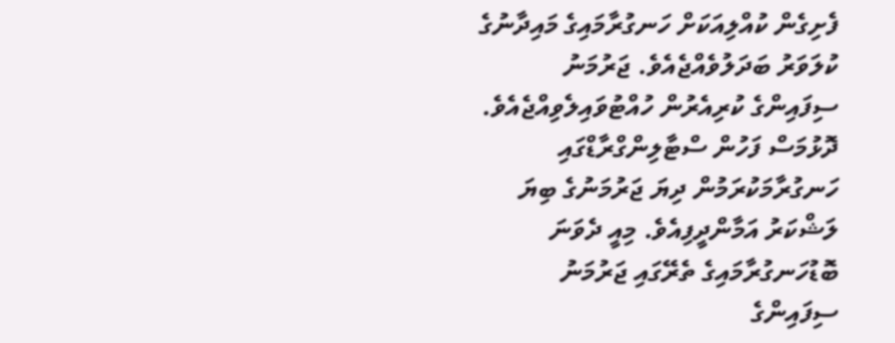ފެށިގެން ކުއްލިއަކަށް ހަނގުރާމައިގެ މައިދާނުގެ ކުލަވަރު ބަދަލުވެއްޖެއެވެ. ޖަރުމަނު ސިފައިންގެ ކުރިއެރުން ހުއްޓުވައިލެވިއްޖެއެވެ. ދޮޅުމަސް ފަހުން ސްޓާލިންގްރާޑްގައި ހަނގުރާމަކުރަމުން ދިޔަ ޖަރުމަނުގެ ބިޔަ ލަޝްކަރު އަމާންދީފިއެވެ. މިއީ ދެވަނަ ބޮޑުހަނގުރާމައިގެ ތެރޭގައި ޖަރުމަނު ސިފައިންގެ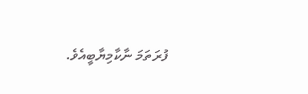ފުރަތަމަ ނާކާމިޔާބީއެވެ.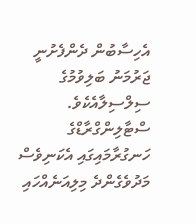އެހިސާބުން ދެންފެށުނީ ޖަރުމަނު ބަލިވުމުގެ ސިލްސިލާއެކެވެ. ސްޓާލިންގްރާޑްގެ ހަނގުރާމައިގައި އެކަނިވެސް މަދުވެގެންދެ މިލިއަނެއްހައި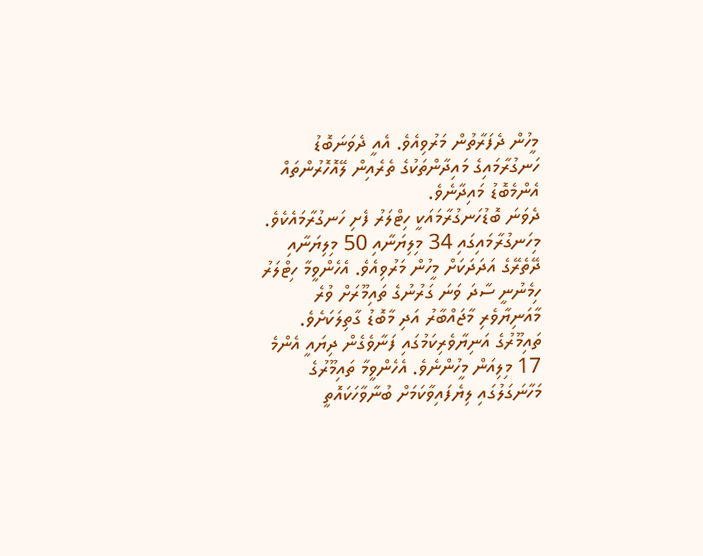މީހުން ދެފަރާތުން މަރުވިއެވެ. އެއީ ދެވަނަބޮޑު ހަނގުރާމައިގެ މައިދާންތަކުގެ ތެރެއިން ލޭއޮހޮރުންތައް އެންމެބޮޑު މައިދާނެވެ.
ދެވަނަ ބޮޑުހަނގުރާމައަކީ ހިޓްލަރު ފެށި ހަނގުރާމައެކެވެ. މިހަނގުރާމައިގައި 34 މިލިޔަނާއި 50 މިލިޔަނާއި ދޭތެރޭގެ އަދަދަކަށް މީހުން މަރުވިއެވެ. އެހެންވީމާ ހިޓްލަރު ހިމެނުނީ ސާދަ ވަނަ ގަރުނުގެ ތައިމޫރަށް ވުރެ މާއަނިޔާވެރި މާޖައްބާރު އަދި މާބޮޑު ގާތިލަކަށެވެ. ތައިމޫރުގެ އަނިޔާވެރިކަމުގައި ފަނާވެގެން ދިޔައީ އެންމެ 17 މިލިއަން މީހުންނެވެ. އެހެންވީމާ ތައިމޫރުގެ މަހާނަގަލުގައި ލިޔެފައިވާކަމަށް ބުނާވާހަކައޮތީ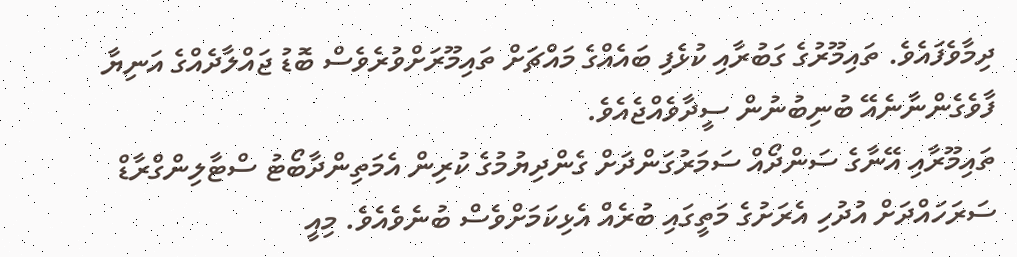ދިމާވެފައެވެ. ތައިމޫރުގެ ގަބުރާއި ކުޅެފި ބައެއްގެ މައްޗަށް ތައިމޫރަށްވުރެވެސް ބޮޑު ޖައްލާދެއްގެ އަނިޔާ ފާވެގެންނާނެއޭ ބުނިބުނުން ސީދާވެއްޖެއެވެ.
ތައިމޫރާއި އޭނާގެ ސަންދޯއް ސަމަރުގަންދަށް ގެންދިޔުމުގެ ކުރިން އެމަތިންދާބޯޓު ސްޓާލިންގްރާޑް ސަރަހައްދަށް އުދުހި އެރަށުގެ މަތީގައި ބުރެއް އެޅިކަމަށްވެސް ބުނެވެއެވެ. މިއީ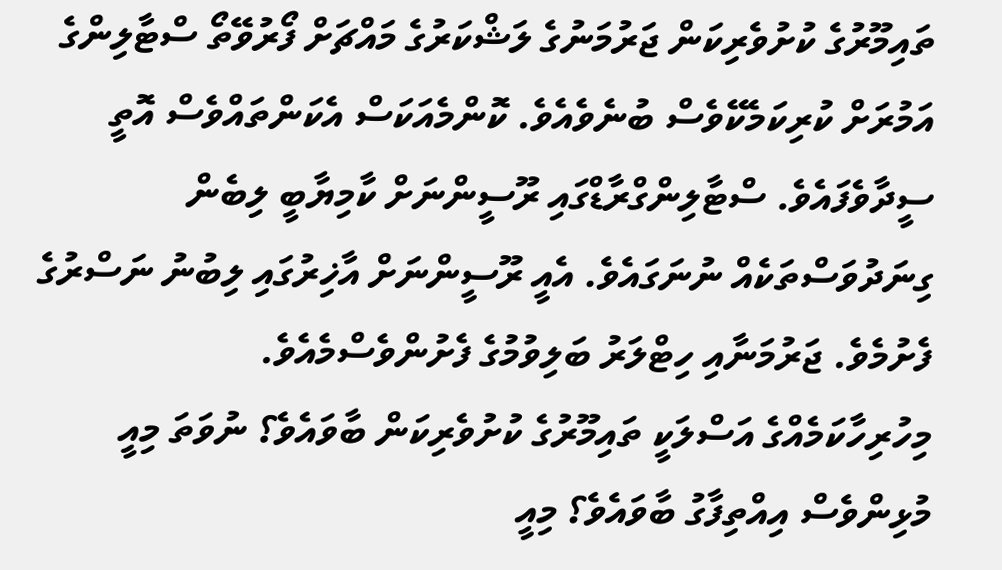ތައިމޫރުގެ ކުށުވެރިކަން ޖަރުމަނުގެ ލަޝްކަރުގެ މައްޗަށް ފޯރުވޭތޯ ސްޓާލިންގެ އަމުރަށް ކުރިކަމެކޭވެސް ބުނެވެއެވެ. ކޮންމެއަކަސް އެކަންތައްވެސް އޮތީ ސީދާވެފައެވެ. ސްޓާލިންގްރާޑްގައި ރޫސީންނަށް ކާމިޔާބީ ލިބެން ގިނަދުވަސްތަކެއް ނުނަގައެވެ. އެއީ ރޫސީންނަށް އާޚިރުގައި ލިބުނު ނަސްރުގެ ފެށުމެވެ. ޖަރުމަނާއި ހިޓްލަރު ބަލިވުމުގެ ފެށުންވެސްމެއެވެ.
މިހުރިހާކަމެއްގެ އަސްލަކީ ތައިމޫރުގެ ކުށުވެރިކަން ބާވައެވެ؟ ނުވަތަ މިއީ މުޅިންވެސް އިއްތިފާގު ބާވައެވެ؟ މިއީ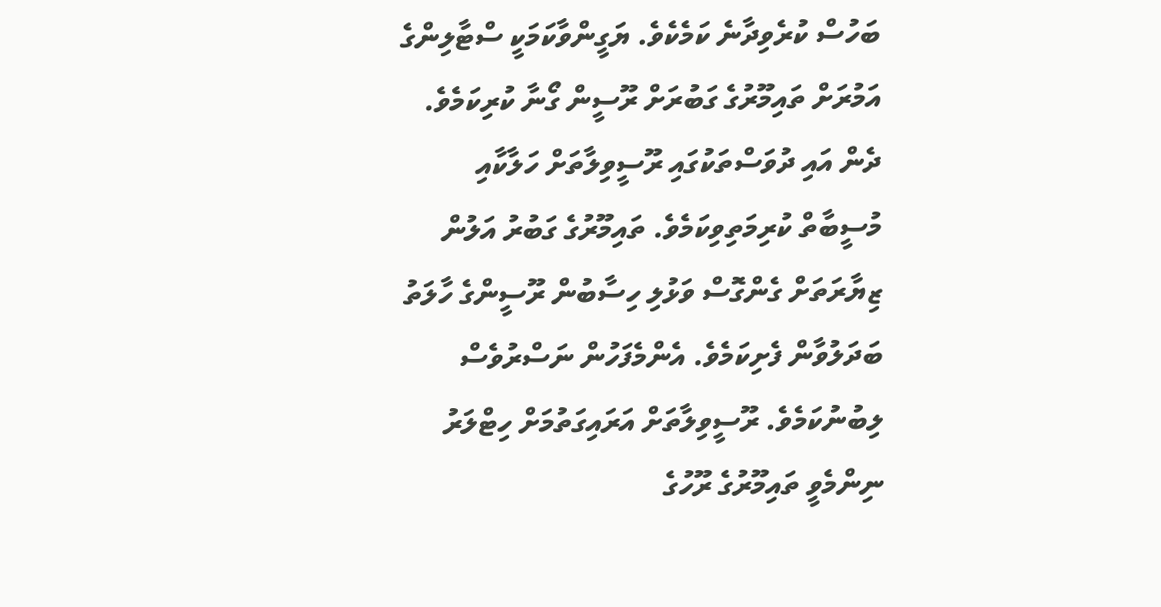ބަހުސް ކުރެވިދާނެ ކަމެކެވެ. ޔަގީންވާކަމަކީ ސްޓާލިންގެ އަމުރަށް ތައިމޫރުގެ ގަބުރަށް ރޫސީން ގޯނާ ކުރިކަމެވެ. ދެން އައި ދުވަސްތަކުގައި ރޫސީވިލާތަށް ހަލާކާއި މުސީބާތް ކުރިމަތިވިކަމެވެ. ތައިމޫރުގެ ގަބުރު އަލުން ޒިޔާރަތަށް ގެންގޮސް ވަޅުލި ހިސާބުން ރޫސީންގެ ހާލަތު ބަދަލުވާން ފެށިކަމެވެ. އެންމެފަހުން ނަސްރުވެސް ލިބުނުކަމެވެ. ރޫސީވިލާތަށް އަރައިގަތުމަށް ހިޓްލަރު ނިންމެވީ ތައިމޫރުގެ ރޫހުގެ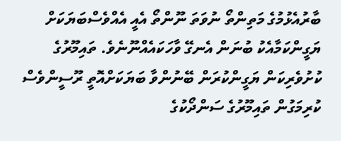ބާރުއެޅުމުގެ މަތިންތޯ ނުވަތަ ނޫންތޯ އެއީ އެއްވެސްބަޔަކަށް ޔަގީންކަމާއެކު ބުނަން އެނގޭ ވާހަކައެއްނޫނެވެ. ތައިމޫރުގެ ކުށުވެރިކަން ޔަގީންކުރަން ބޭނުންވާ ބަޔަކަށްއޮތީ ރޫސީންވެސް ކުރިމަގުން ތައިމޫރުގެ ސަންދޯކުގެ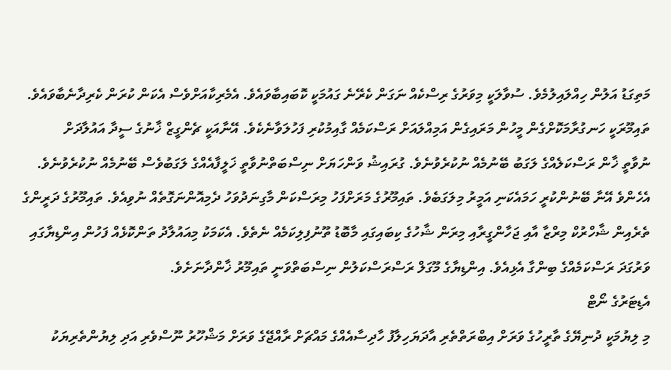މަތިގަޑު އަލުން ހިއްލައިލުމެވެ. ސުވާލަކީ މިވަރުގެ ރިސްކެއް ނަގަން ކެރޭނެ ގައުމަކީ ކޮބައިބާވައެވެ. އެމެރިކާއަށްވެސް އެކަން ކުރަން ކެރިދާނެބާވައެވެ.
ތައިމޫރަކީ ހަނގުރާމަކޮށްގެން މީހުން މަރައިގެން އަމިއްލައަށް ރަސްކަމެއް ގާއިމުކުރި ފަހުލަވާނެކެވެ. އޭނާއަކީ ޗެންގީޒް ޚާނުގެ ސީދާ އައުލާދަށް
ނުވާތީ ޚާން ރަސްކަލެއްގެ ލަގަބު ބޭނުމެއް ނުކުރެވުނެވެ. ގުރައިޝު ވަންހަޔަށް ނިސްބަތްނުވާތީ ޚަލީފާއެއްގެ ލަގަބުވެސް ބޭނުމެއް ނުކުރެވުނެވެ. އެހެންވެ އޭނާ ބޭނުންކުރީ ހަމައެކަނި އަމީރު މިލަގަބެވެ. ތައިމޫރުގެ މަރަށްފަހު މިރަސްކަން މާގިނަދުވަހު ދެމިއޮންނަގޮތެއް ނުވިއެވެ. ތައިމޫރުގެ ދަރީންގެ ތެރެއިން ޝާހްރުކް މިރްޒާ އާއި ޖަހާންގީރާއި މިރަން ޝާހުގެ ކިބައިގައި މާބޮޑު ތޫނުފިލިކަމެއް ނެތެވެ. އެކަމަކު މިއައުލާދު ތަންކޮޅެއް ފަހުން އިންޑިޔާގައި ވަރުގަދަ ރަސްކަމެއްގެ ބިންގާ އެޅިއެވެ. އިންޑިޔާގެ މޫގަލް ރަސްރަސްކަލުން ނިސްބަތްވަނީ ތައިމޫރު ޚާންދާނަށެވެ.
އެޑިޓަރުގެ ނޯޓް
މި ލިޔުމަކީ ދުނިޔޭގެ ތާރީހުގެ ވަރަށް އިބްރަތްތެރި އާދަޔަހިލާފު ހާދިސާއެއްގެ މައްޗަށް ރާއްޖޭގެ ވަރަށް މަޝްހޫރު ނޫސްވެރި އަދި ލިޔުންތެރިޔަކު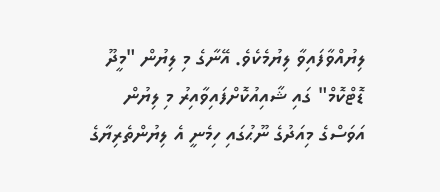ލިޔުއްވާފައިވާ ލިޔުމެކެވެ. އޭނާގެ މި ލިޔުން "މީދޫ ޑޮޓްކޮމް" ގައި ޝާއިއުކޮށްފައިވާއިރު މި ލިޔުން އަވަސްގެ މިއަދުގެ ނޫޙުގައި ހިމެނީ އެ ލިޔުންތެރިޔާގެ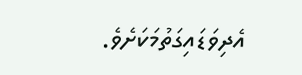އެދިވަޑައިގަތުމަކަށެވެ.